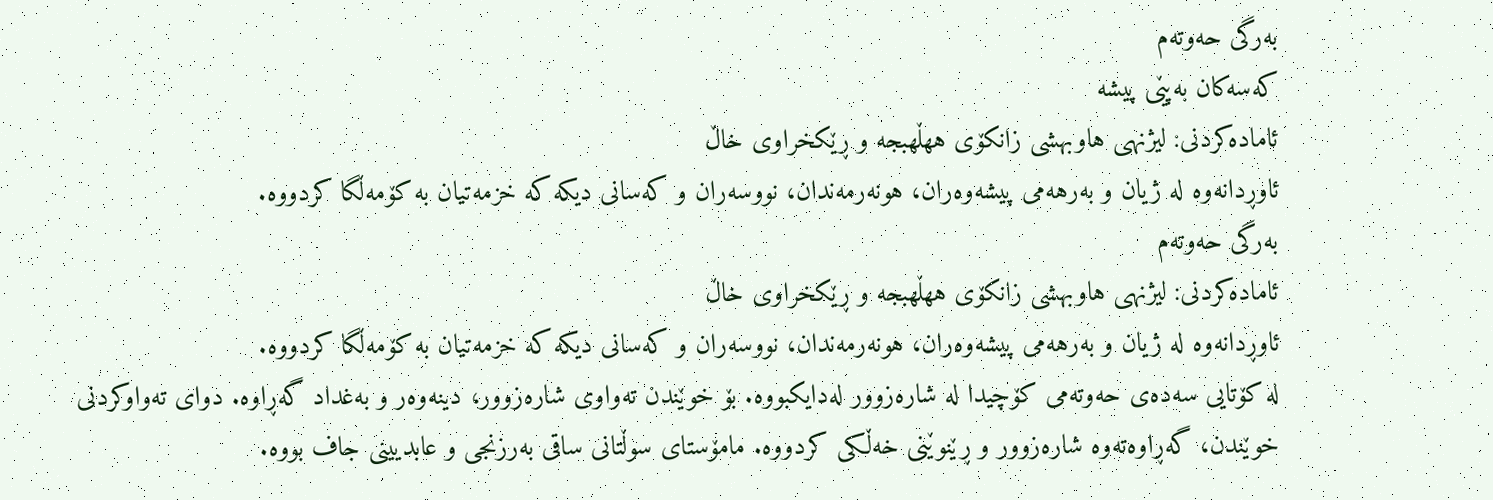بەرگی حەوتەم
کەسەکان بەپێی پیشە
ئامادەکردنی: لیژنهی هاوبهشی زانكۆی ههڵهبجه و ڕێكخراوی خاڵ
ئاوڕدانەوە لە ژیان و بەرهەمی پیشەوەران، هونەرمەندان، نووسەران و کەسانی دیکە کە خزمەتیان بە کۆمەڵگا کردووە.
بەرگی حەوتەم
ئامادەکردنی: لیژنهی هاوبهشی زانكۆی ههڵهبجه و ڕێكخراوی خاڵ
ئاوڕدانەوە لە ژیان و بەرهەمی پیشەوەران، هونەرمەندان، نووسەران و کەسانی دیکە کە خزمەتیان بە کۆمەڵگا کردووە.
لە کۆتایی سەدەی حەوتەمی کۆچیدا لە شارەزوور لەدایکبووە. بۆ خوێندن تەواوی شارەزوور، دینەوەر و بەغداد گەڕاوە. دوای تەواوکردنی خوێندن، گەڕاوەتەوە شارەزوور و ڕێنوێنی خەڵکی کردووە. مامۆستای سوڵتانی ساقی بەرزنجی و عابدیینی جاف بووە.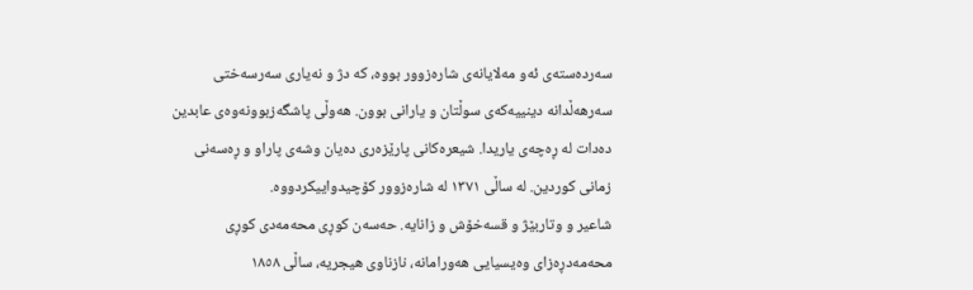سەردەستەی ئەو مەلایانەی شارەزوور بووە، کە دژ و نەیاری سەرسەختی سەرهەڵدانە دینییەکەی سوڵتان و یارانی بوون. هەوڵی پاشگەزبوونەوەی عابدین دەدات لە ڕەچەی یاریدا. شیعرەکانی پارێزەری دەیان وشەی پاراو و ڕەسەنی زمانی کوردین. لە ساڵی ١٣٧١ لە شارەزوور کۆچیدواییکردووە.
شاعیر و وتاربێژ و قسەخۆش و زانایە. حەسەن کوڕی محەمەدی کوڕی محەمەدڕەزای وەیسیایی هەورامانە، نازناوی هیجریە، ساڵی ١٨٥٨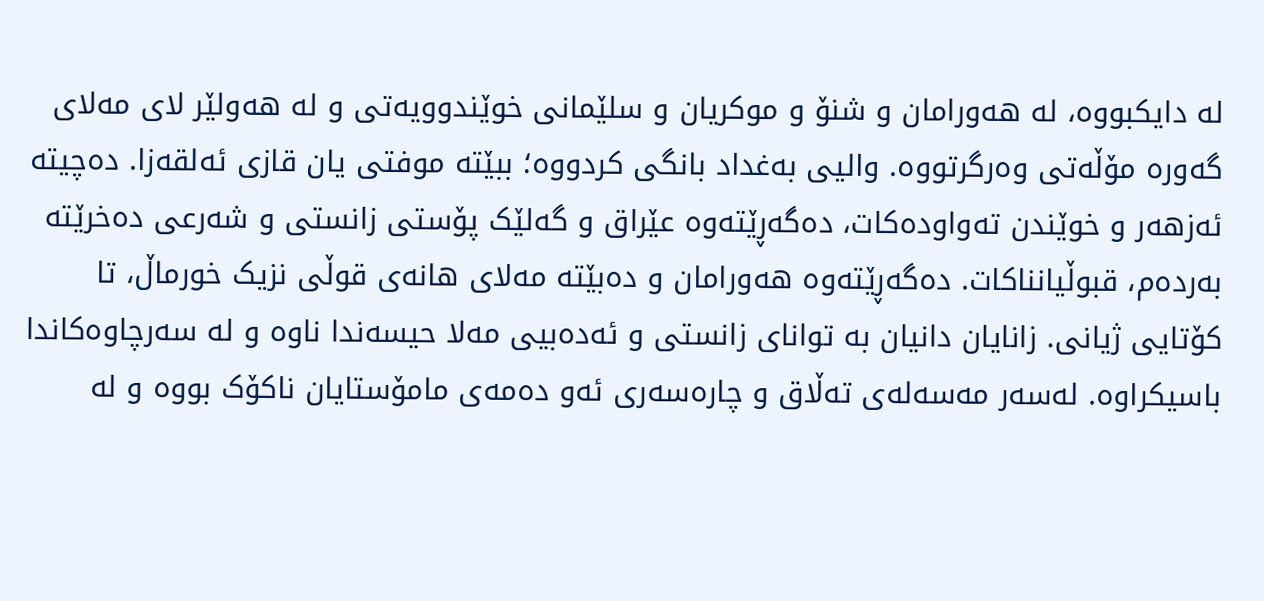لە دایکبووە، لە هەورامان و شنۆ و موکریان و سلێمانی خوێندوویەتی و لە هەولێر لای مەلای گەورە مۆڵەتی وەرگرتووە. والیی بەغداد بانگی کردووە؛ ببێتە موفتی یان قازی ئەلقەزا. دەچیتە ئەزهەر و خوێندن تەواودەکات، دەگەڕێتەوە عێراق و گەلێک پۆستی زانستی و شەرعی دەخرێتە بەردەم، قبوڵیانناکات. دەگەڕێتەوە هەورامان و دەبێتە مەلای هانەی قوڵی نزیک خورماڵ، تا کۆتایی ژیانی. زانایان دانیان بە توانای زانستی و ئەدەبیی مەلا حيسەندا ناوە و لە سەرچاوەکاندا باسیکراوە. لەسەر مەسەلەی تەڵاق و چارەسەری ئەو دەمەی مامۆستایان ناکۆک بووە و لە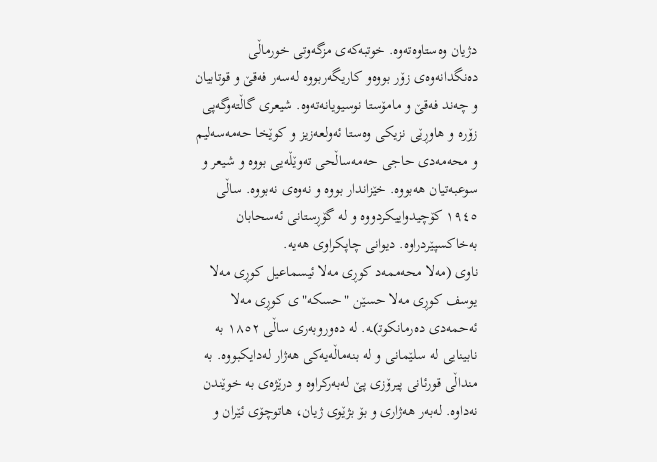دژیان وەستاوەتەوە. خوتبەکەی مزگەوتی خورماڵی دەنگدانەوەی زۆر بووەو کاریگەربووە لەسەر فەقێ و قوتابیان و چەند فەقێ و مامۆستا نوسیویانەتەوە. شیعری گاڵتەوگەپی زۆرە و هاوڕێی نزیکی وەستا ئەولعەزیز و کوێخا حەمەسەلیم و محەمەدی حاجی حەمەساڵحی تەوێڵەیی بووە و شیعر و سوعبەتیان هەبووە. خێزاندار بووە و نەوەی نەبووە. ساڵی ١٩٤٥ کۆچیدواییکردووە و لە گۆڕستانی ئەسحابان بەخاکسپێردراوە. دیوانی چاپکراوی هەیە.
ناوی (مەلا محەممەد کوڕی مەلا ئیسماعیل کوڕی مەلا یوسف کوڕی مەلا حسێن "حسکه"ی کوڕی مەلا ئەحمەدی دەرمانکوتـ)ـه. لە دەوروبەری ساڵى ١٨٥٢ بە نابینایی لە سلێمانى و لە بنەماڵەیەکی هەژار لەدایکبووە. بە منداڵی قورئانی پیرۆزی پێ لەبەرکراوە و درێژەی بە خوێندن نەداوە. لەبەر هەژاری و بۆ بژێوی ژیان، هاتوچۆى ئێران و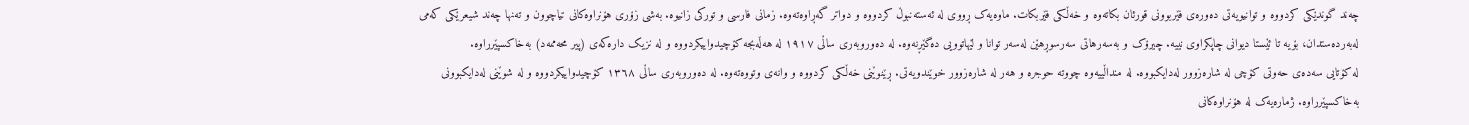چەند گوندێکی کردووە و توانيويەتى دەورەى فێربوونی قورئان بکاتەوە و خەڵکی فێربکات. ماوەیەک ڕووی لە ئەستەنبوڵ کردووە و دواتر گەڕاوەتەوە. زمانی فارسی و تورکی زانیوە. بەشی زۆری هۆنراوەکانی تیاچوون و تەنها چەند شیعرێکی کەمی لەبەردەستدان، بۆیە تا ئێستا دیوانی چاپکراوی نییە. چیرۆک و بەسەرهاتی سەرسوڕهێن لەسەر توانا و لێهاتوویی دەگێڕنەوە. لە دەوروبەری ساڵی ١٩١٧ لە هەڵەبجە کۆچیدواییکردووە و لە نزیک دارەکەى (پير محەممەد) بەخاکسپێرراوە.
لە کۆتایی سەدەی حەوتی کۆچی لە شارەزوور لەدایکبووە. لە منداڵییەوە چووتە حوجره و هەر لە شارەزوور خوێندویەتی. ڕێنوێنی خەڵکی کردووە و وانەی وتووەتەوە. لە دەوروبەری ساڵی ١٣٦٨ کۆچیدواییکردووە و لە شوێنی لەدایکبوونی بەخاکسپێرراوە. ژمارەیەک لە هۆنراوەکانی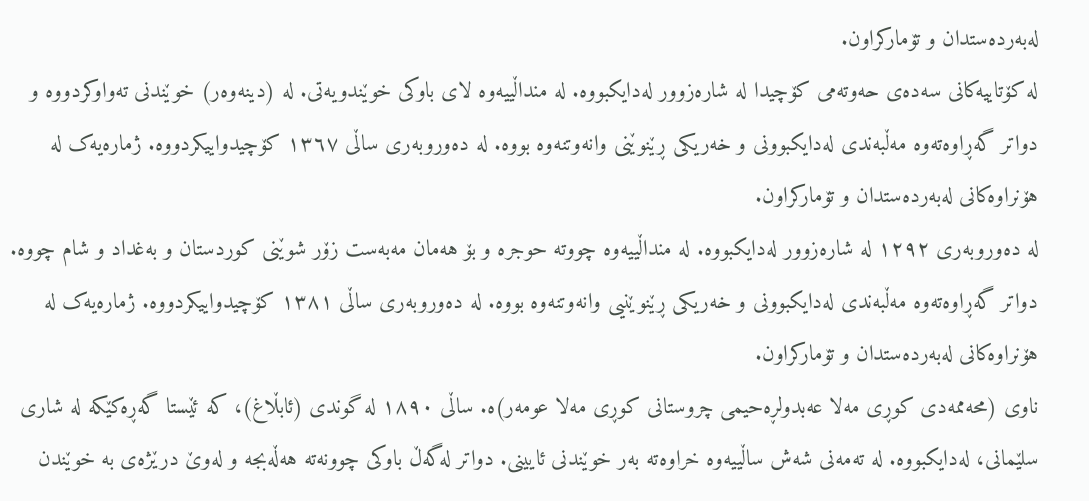لەبەردەستدان و تۆمارکراون.
لە کۆتاییەکانی سەدەی حەوتەمی کۆچیدا لە شارەزوور لەدایکبووە. لە منداڵییەوە لای باوکی خوێندویەتی. لە (دینەوەر) خوێندنی تەواوکردووە و دواتر گەڕاوەتەوە مەڵبەندی لەدایکبوونی و خەریکی ڕێنوێنی وانەوتنەوە بووە. لە دەوروبەری ساڵی ١٣٦٧ کۆچیدواییکردووە. ژمارەیەک لە هۆنراوەکانی لەبەردەستدان و تۆمارکراون.
لە دەوروبەری ١٢٩٢ لە شارەزوور لەدایکبووە. لە منداڵییەوە چووتە حوجره و بۆ هەمان مەبەست زۆر شوێنی کوردستان و بەغداد و شام چووە. دواتر گەڕاوەتەوە مەڵبەندی لەدایکبوونی و خەریکی ڕێنوێنیی وانەوتنەوە بووە. لە دەوروبەری ساڵی ١٣٨١ کۆچیدواییکردووە. ژمارەیەک لە هۆنراوەکانی لەبەردەستدان و تۆمارکراون.
ناوى (محەممەدى کوڕى مەلا عەبدولڕەحیمى چروستانی کوڕى مەلا عومەر)ە. ساڵى ١٨٩٠ لە گوندى (ئابڵاغ)، کە ئێستا گەڕەکێکە لە شارى سلێمانى، لەدایکبووە. لە تەمەنى شەش ساڵییەوە خراوەتە بەر خوێندنى ئایینى. دواتر لەگەڵ باوکى چوونەتە هەڵەبجە و لەوێ درێژەى بە خوێندن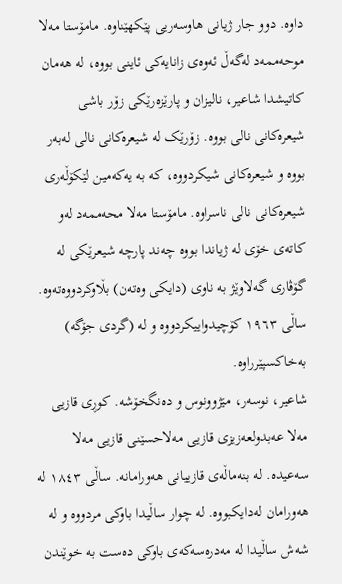داوە. دوو جار ژیانی هاوسەریی پێکهێناوە. مامۆستا مەلا موحەممەد لەگەڵ ئەوەى زانایەکى ئاینى بووە، لە هەمان کاتیشدا شاعیر، نالیزان و پارێزەرێکى زۆر باشى شیعرەکانى نالى بووە. زۆرێک لە شیعرەکانى نالى لەبەر بووە و شیعرەکانى شیکردووە، کە بە یەکەمین لێکۆڵەرى شیعرەکانى نالى ناسراوە. مامۆستا مەلا محەممەد لەو کاتەى خۆى لە ژیاندا بووە چەند پارچە شیعرێکی لە گۆڤارى گەلاوێژ بە ناوى (دایکى وەتەن) بڵاوکردووەتەوە. ساڵى ١٩٦٣ کۆچیدواییکردووە و لە (گردى جۆگە) بەخاکسپێرراوە.
شاعیر، نوسەر، مێژوونوس و دەنگخۆشە. کوڕی قازیی مەلا عەبدولعەزیزی قازیی مەلاحسێنی قازیی مەلا سەعیدە. لە بنەماڵەی قازییانی هەورامانە. ساڵی ١٨٤٣ لە هەورامان لەدایکبووە. لە چوار ساڵیدا باوکی مردووە و لە شەش ساڵیدا لە مەدرەسەکەی باوکی دەست بە خوێندن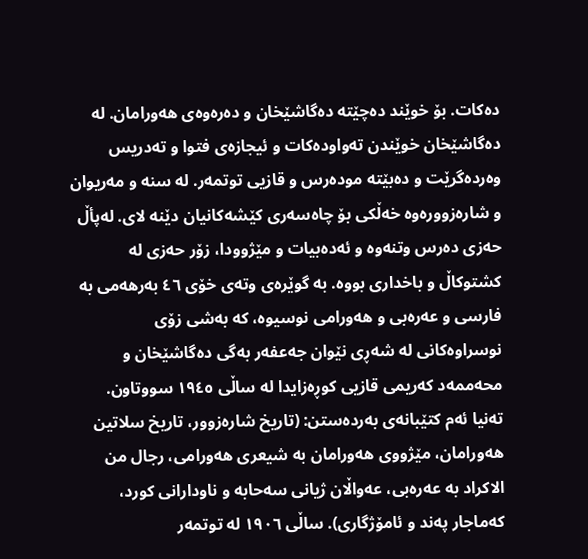دەکات. بۆ خوێند دەچێتە دەگاشێخان و دەرەوەی هەورامان. لە دەگاشێخان خوێندن تەواودەکات و ئیجازەی فتوا و تەدریس وەردەگرێت و دەبێتە مودەرس و قازیی توتمەر. لە سنە و مەریوان و شارەزوورەوە خەڵکی بۆ چاەسەری کێشەکانیان دێنە لای. لەپأڵ حەزی دەرس وتنەوە و ئەدەبیات و مێژوودا، زۆر حەزی لە کشتوکاڵ و باخداری بووە. بە گوێرەی وتەی خۆی ٤٦ بەرهەمی بە فارسی و عەرەبی و هەورامی نوسیوە، کە بەشی زۆی نوسراوەکانی لە شەڕی نێوان جەعفەر بەگی دەگاشێخان و محەممەد کەریمی قازیی کوڕەزایدا لە ساڵی ١٩٤٥ سووتاون. تەنیا ئەم کتێبانەی بەردەستن: (تاریخ شارەزوور، تاریخ سلاتین هەورامان، مێژووی هەورامان بە شیعری هەورامی، رجال من الاکراد بە عەرەبی، عەواڵان ژیانی سەحابە و ناودارانی کورد، کەماجار پەند و ئامۆژگاری). ساڵی ١٩٠٦ لە توتمەر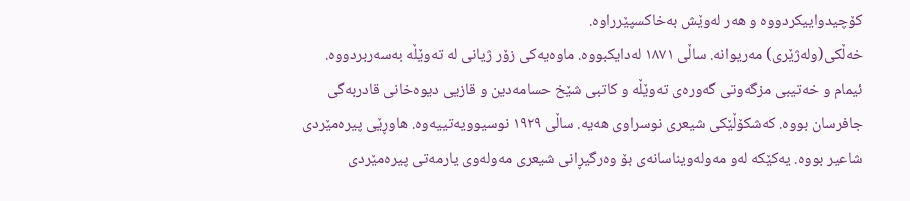کۆچیدواییکردووە و هەر لەوێش بەخاکسپێرراوە.
خەڵکی(ولەژێری) مەریوانە. ساڵی ١٨٧١ لەدایکبووە. ماوەیەکی زۆر ژیانی لە تەوێڵە بەسەربردووە. ئیمام و خەتیبی مزگەوتی گەورەی تەوێڵە و کاتبی شێخ حسامەدین و قازیی دیوەخانی قادربەگی جافرسان بووە. کەشکۆڵێکی شیعری نوسراوی هەیە. ساڵی ١٩٢٩ نوسیوویەتییەوە. هاوڕێی پیرەمێردی شاعیر بووە. یەکێکە لەو مەولەویناسانەی بۆ وەرگیڕانی شیعری مەولەوی یارمەتی پیرەمێردی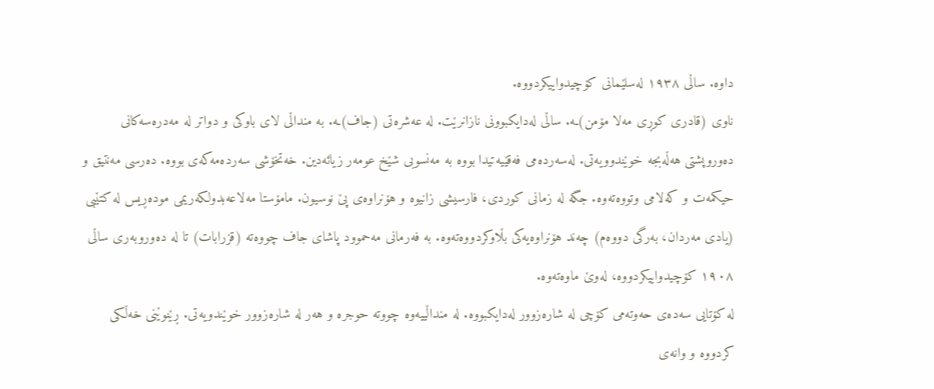داوە. ساڵی ١٩٣٨ لەسلێمانی کۆچیدواییکردووە.
ناوی (قادری کوڕی مەلا مۆمن)ـە. ساڵی لەدایکبوونی نازانرێت. لە عەشرەتی (جاف)ـە. بە منداڵی لای باوکی و دواتر لە مەدرەسەکانی دەوروپشتی هەڵەبجە خوێندوویەتی. لەسەردەمی فەقێیەتیدا بووە بە مەنسوبی شێخ عومەر زیائەدین. خەتخۆشی سەردەمەکەی بووە. دەرسی مەنتیق و حیکمەت و کەلامی وتووەتەوە. جگە لە زمانی کوردی، فارسیشی زانیوە و هۆنراوەی پێ نوسیون. مامۆستا مەلاعەبدولکەریمی مودەڕیس لە کتێبی (یادی مەردان، بەرگی دووەم) چەند هۆنراوەیەکی بڵاوکردووەتەوە. بە فەرمانی مەحموود پاشای جاف چووەتە (قزرابات) تا لە دەوروبەری ساڵی ١٩٠٨ کۆچیدواییکردووە، لەوێ ماوەتەوە.
لە کۆتایی سەدەی حەوتەمی کۆچی لە شارەزوور لەدایکبووە. لە منداڵییەوە چووتە حوجره و هەر لە شارەزوور خوێندویەتی. ڕێنوێنی خەڵکی کردووە و وانەی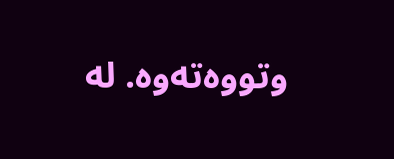وتووەتەوە. لە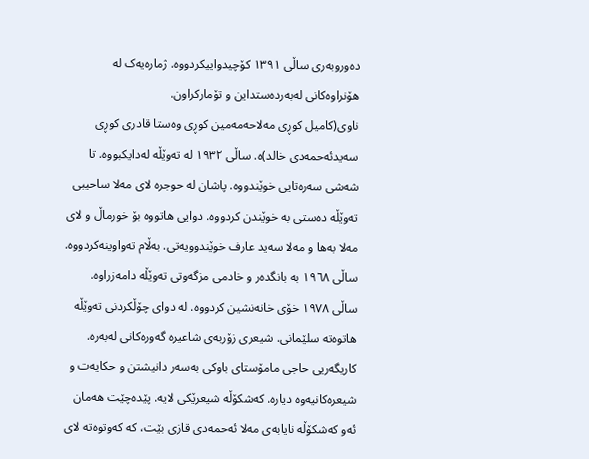دەوروبەری ساڵی ١٣٩١ کۆچیدواییکردووە. ژمارەیەک لە هۆنراوەکانی لەبەردەستداین و تۆمارکراون.
ناوی(کامیل کوڕی مەلاحەمەمین کوڕی وەستا قادری کوڕی سەیدئەحمەدی خالد)ە. ساڵی ١٩٣٢ لە تەوێڵە لەدایکبووە. تا شەشی سەرەتایی خوێندووە. پاشان لە حوجرە لای مەلا ساحیبی تەوێڵە دەستی بە خوێندن کردووە. دوایی هاتووە بۆ خورماڵ و لای مەلا بەها و مەلا سەید عارف خوێندوویەتی. بەڵام تەواوینەکردووە. ساڵی ١٩٦٨ بە بانگدەر و خادمی مزگەوتی تەوێڵە دامەزراوە. ساڵی ١٩٧٨ خۆی خانەنشین کردووە. لە دوای چۆڵکردنی تەوێڵە هاتوەتە سلێمانی. شیعری زۆربەی شاعیرە گەورەکانی لەبەرە. کاریگەریی حاجی مامۆستای باوکی بەسەر دانیشتن و حکایەت و شیعرەکانیەوە دیارە. کەشکۆڵە شیعرێکی لایە. پێدەچێت هەمان ئەو کەشکۆڵە نایابەی مەلا ئەحمەدی قازی بێت، کە کەوتوەتە لای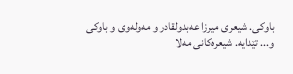باوکی. شیعری میرزا عەبدولقادر و مەولەوی و باوکی و... تێدایە. شیعرەکانی مەلا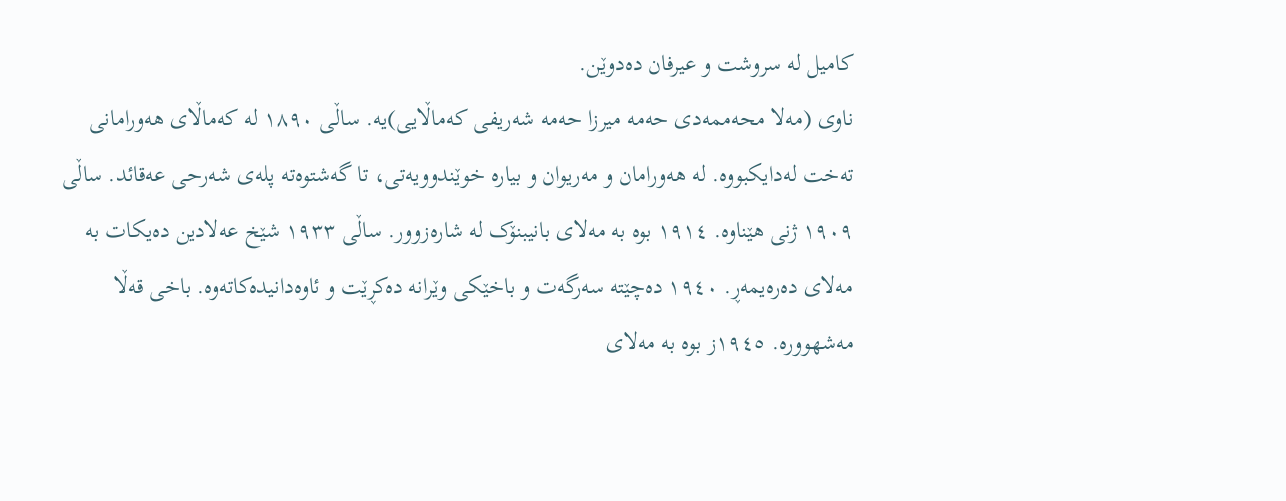کامیل لە سروشت و عیرفان دەدوێن.
ناوی (مەلا محەممەدی حەمە میرزا حەمە شەریفی کەماڵایی)یە. ساڵی ١٨٩٠ لە کەماڵای هەورامانی تەخت لەدایکبووە. لە هەورامان و مەریوان و بیارە خوێندوویەتی، تا گەشتوەتە پلەی شەرحی عەقائد. ساڵی ١٩٠٩ ژنی هێناوە. ١٩١٤ بوە بە مەلای بانیبنۆک لە شارەزوور. ساڵی ١٩٣٣ شێخ عەلادین دەیکات بە مەلای دەرەیمەڕ. ١٩٤٠ دەچێتە سەرگەت و باخێکی وێرانە دەکڕێت و ئاوەدانیدەکاتەوە. باخی قەڵا مەشهوورە. ١٩٤٥ز بوە بە مەلای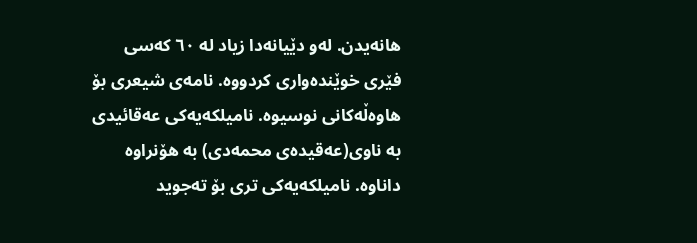هانەیدن. لەو دێیانەدا زیاد لە ٦٠ کەسی فێری خوێندەواری کردووە. نامەی شیعری بۆ هاوەڵەکانی نوسیوە. نامیلکەیەکی عەقائیدی بە ناوی(عەقیدەی محمەدی) بە هۆنراوە داناوە. نامیلکەیەکی تری بۆ تەجوید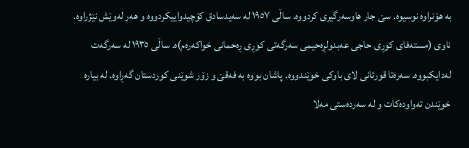بە هۆنراوە نوسیوە. سێ جار هاوسەرگیری کردووە. ساڵی ١٩٥٧ لە سەیدسادق کۆچیدواییکردووە و هەر لەوێش نێژراوە.
ناوی (مستەفای کوڕی حاجی عەبدولڕەحیمی سەرگەتی کوڕی ڕەحمانی خواکەرەم)ە. ساڵی ١٩٣٥ لە سەرگەت لەدایکبووە. سەرەتا قورئانی لای باوکی خوێندووە. پاشان بووە بە فەقێ و زۆر شوێنی کوردستان گەڕاوە. لە بیارە خوێندن تەواودەکات و لە سەردەستی مەلا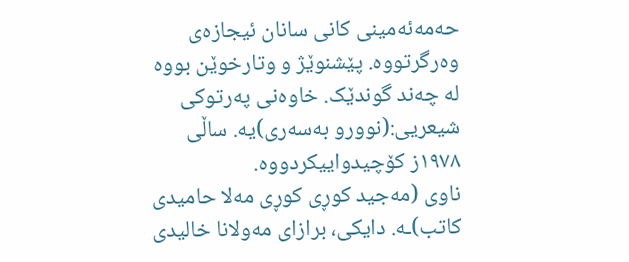حەمەئەمینی کانی سانان ئیجازەی وەرگرتووە. پێشنوێژ و وتارخوێن بووە لە چەند گوندێک. خاوەنی پەرتوکی شیعریی:(نوورو بەسەری)یە. ساڵی ١٩٧٨ز کۆچیدواییکردووە.
ناوی (مەجید کوڕی کوڕی مەلا حامیدی کاتب)ـە. دایکی، برازای مەولانا خالیدی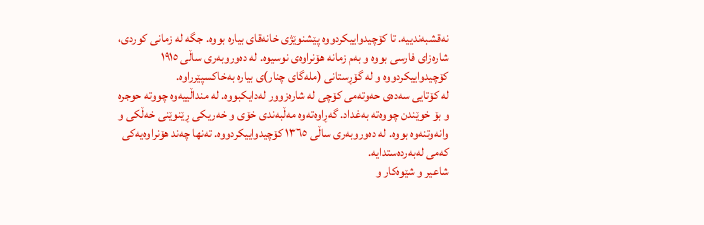نەقشبەندییە. تا کۆچیدواییکردووە پێشنوێژی خانەقای بیارە بووە. جگە لە زمانی کوردی، شارەزای فارسی بووە و بەم زمانە هۆنراوەی نوسیوە. لە دەوروبەری ساڵی ١٩١٥ کۆچیدواییکردووە و لە گۆڕستانی (ملەگای چنار)ی بیارە بەخاکسپێرراوە.
لە کۆتایی سەدەی حەوتەمی کۆچی لە شارەزوور لەدایکبووە. لە منداڵییەوە چووتە حوجره و بۆ خوێندن چووەتە بەغداد. گەڕاوەتەوە مەڵبەندی خۆی و خەریکی ڕێنوێنی خەڵکی و وانەوتنەوە بووە. لە دەوروبەری ساڵی ١٣٦٥ کۆچیدواییکردووە. تەنها چەند هۆنراوەیەکی کەمی لەبەردەستدایه.
شاعیر و شێوەکار و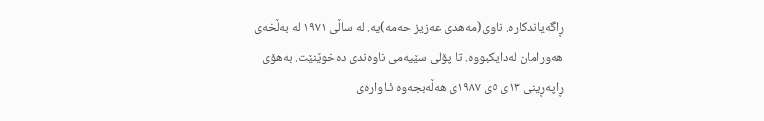ڕاگەیاندکارە. ناوی(مەهدی عەزیز حەمە)یە. لە ساڵی ١٩٧١ لە بەڵخەی هەورامان لەدایکبووە. تا پۆلی سێیەمی ناوەندی دەخوێنێت. بەهۆی ڕاپەڕینی ١٣ی ٥ی ١٩٨٧ی هەڵەبجەوە ئـاوارەی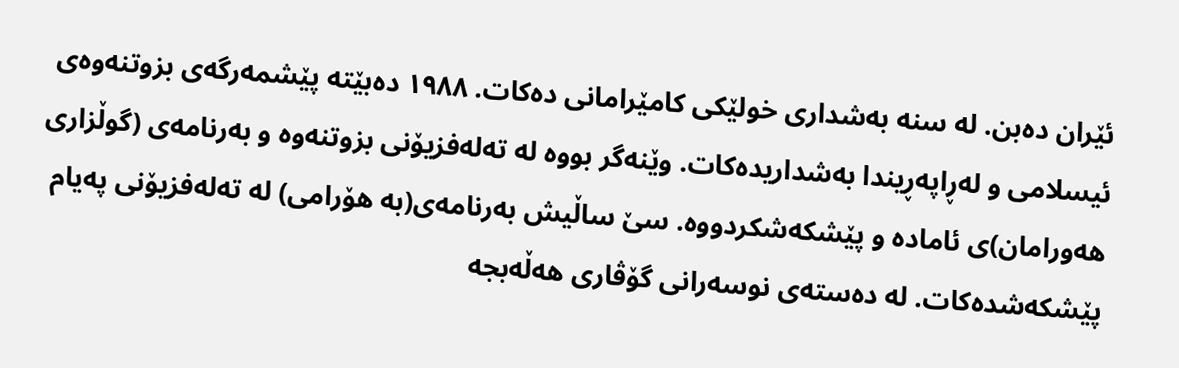ئێران دەبن. لە سنە بەشداری خولێکی کامێرامانی دەکات. ١٩٨٨ دەبێتە پێشمەرگەی بزوتنەوەی ئیسلامی و لەڕاپەڕیندا بەشداریدەکات. وێنەگر بووە لە تەلەفزیۆنی بزوتنەوە و بەرنامەی (گوڵزاری هەورامان)ی ئامادە و پێشکەشکردووە. سێ ساڵیش بەرنامەی(بە هۆرامی) لە تەلەفزیۆنی پەیام پێشکەشدەکات. لە دەستەی نوسەرانی گۆڤاری هەڵەبجە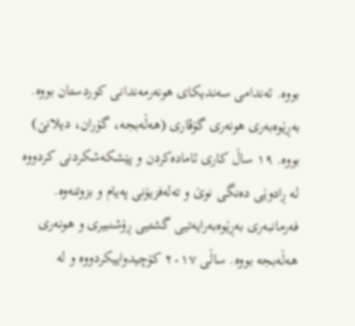بووە. ئەندامی سەندیکای هونەرمەندانی کوردستان بووە. بەڕێوەبەری هونەری گۆڤاری (هەڵەبجە، گۆران، دیلانێ) بووە. ١٩ ساڵ کاری ئامادەکردن و پێشکەشکردنی کردووە لە ڕادوێی دەنگی نوێ و تەلەفزیۆنی پەیام و بزوتنەوە. فەرمانبەری بەڕێوەبەرایەتیی گشتیی ڕۆشنبیری و هونەری هەڵەبجە بووە. ساڵی ٢٠١٧ کۆچیدواییکردووە و لە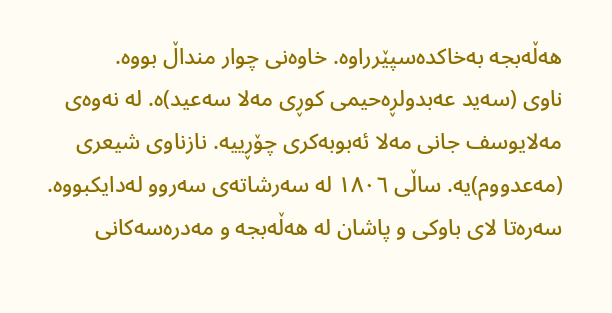هەڵەبجە بەخاکدەسپێرراوە. خاوەنی چوار منداڵ بووە.
ناوی (سەید عەبدولڕەحیمی کوڕی مەلا سەعید)ە. لە نەوەی مەلایوسف جانی مەلا ئەبوبەکری چۆڕییە. نازناوی شیعری (مەعدووم)یە. ساڵی ١٨٠٦ لە سەرشاتەی سەروو لەدایکبووە. سەرەتا لای باوکی و پاشان لە هەڵەبجە و مەدرەسەکانی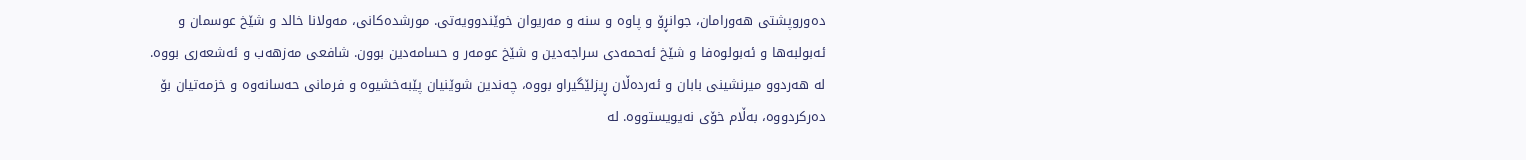دەوروپشتی هەورامان، جوانڕۆ و پاوە و سنە و مەریوان خوێندوویەتی. مورشدەکانی، مەولانا خالد و شێخ عوسمان و ئەبولبەها و ئەبولوەفا و شێخ ئەحمەدی سراجەدین و شێخ عومەر و حسامەدین بوون. شافعی مەزهەب و ئەشعەری بووە. لە هەردوو میرنشینی بابان و ئەردەڵان ڕیزلێگیراو بووە، چەندین شوێنیان پێبەخشیوە و فرمانی حەسانەوە و خزمەتیان بۆ دەرکردووە، بەڵام خۆی نەیویستووە. لە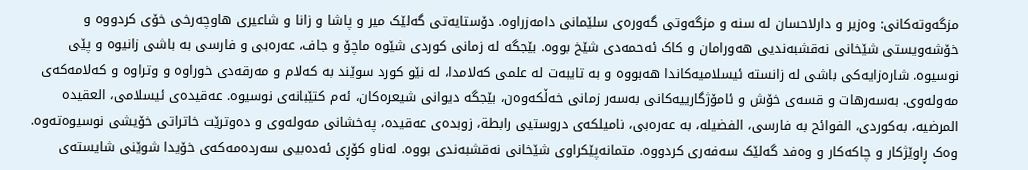مزگەوتەکانی: وەزیر و دارلاحسان لە سنە و مزگەوتی گەورەی سلێمانی دامەزراوە. دۆستایەتی گەلێک میر و پاشا و زانا و شاعیری هاوچەرخی خۆی کردووە و خۆشەویستی شێخانی نەقشبەندیی هەورامان و کاک ئەحمەدی شێخ بووە. بێجگە لە زمانی کوردی شێوە ماچۆ و جاف، عەرەبی و فارسی بە باشی زانیوە و پێی نوسیوە. شارەزایەکی باشی لە زانستە ئیسلامیەکاندا هەبووە و بە تایبەت لە علمی کەلامدا، لە نێو کورد سوێند بە کەلام و مەرقەدی خوراوە و وتراوە و کەلامەکەی مەولەوی. بەسەرهات و قسەی خۆش و ئامۆژگارییەکانی بەسەر زمانی خەڵکەوەن، بێجگە دیوانی شیعرەکان، ئەم کتێبانەی نوسیوە. عەقیدەی ئیسلامی، العقیدە المرضیە، بەکوردی، الفوائح بە فارسی، الفضیلە، بە عەرەبی، نامیلکەی دروستیی رابطة، زوبدەی عەقیدە، پەخشانی مەولەوی و دەوترێت خاتراتی خۆیشی نوسیوەتەوە. وەک ڕاوێژکار و چاکەکار و وەفد گەلێک سەفەری کردووە. متمانەپێکراوی شێخانی نەقشبەندی بووە. لەناو کۆڕی ئەدەبیی سەردەمەکەی خۆیدا شوێنی شایستەی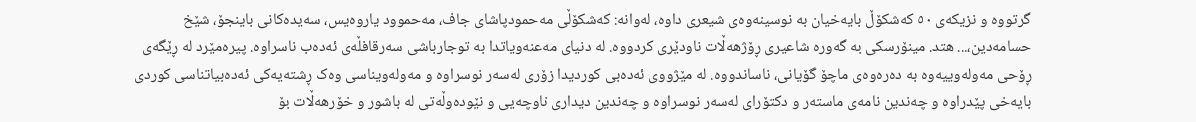گرتووە و نزیکەی ٥٠ کەشکۆڵ بایەخیان بە نوسینەوەی شیعری داوە، لەوانە: کەشکۆڵی مەحمودپاشای جاف، مەحموود یاروەیس، سەیدەکانی باینجۆ، شێخ حسامەدین،... هتد. مینۆرسکی بە گەورە شاعیری ڕۆژهەڵات ناودێری کردووە. لە دنیای مەعنەویاتدا بە توجارباشی سەرقافڵەی ئەدەب ناسراوە. پیرەمێرد لە ڕێگەی ڕۆحی مەولەوییەوە بە دەرەوەی ماچۆ گۆیانی، ناساندووە. لە مێژووی ئەدەبی کوردیدا زۆری لەسەر نوسراوە و مەولەویناسی وەک ڕشتەیەکی ئەدەبیاتناسی کوردی بایەخی پێدراوە و چەندین نامەی ماستەر و دکتۆرای لەسەر نوسراوە و چەندین دیداری ناوچەیی و نێودەوڵەتی لە باشور و خۆرهەڵات بۆ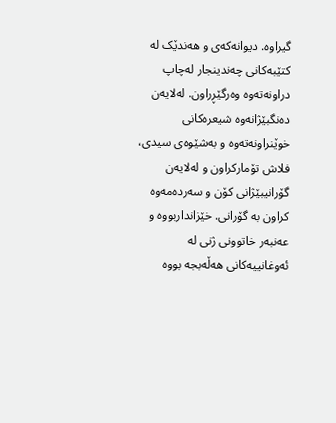گیراوە. دیوانەکەی و هەندێک لە کتێبەکانی چەندینجار لەچاپ دراونەتەوە وەرگێڕراون. لەلایەن دەنگبێژانەوە شیعرەکانی خوێنراونەتەوە و بەشێوەی سیدی، فلاش تۆمارکراون و لەلایەن گۆرانیبێژانی کۆن و سەردەمەوە کراون بە گۆرانی. خێزانداربووە و عەنبەر خاتوونی ژنی لە ئەوغانییەکانی هەڵەبجە بووە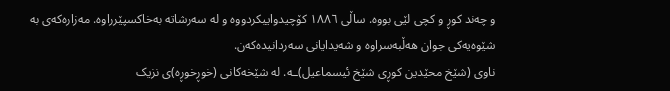و چەند کوڕ و کچی لێى بووە. ساڵی ١٨٨٦ کۆچیدواییکردووە و لە سەرشاتە بەخاکسپێرراوە. مەزارەکەی بە شێوەیەکی جوان هەڵبەسراوە و شەیدایانی سەردانیدەکەن.
ناوی (شێخ محێدین کوڕی شێخ ئیسماعیل)ـە. لە شێخەکانی (خوڕخوڕە)ی نزیک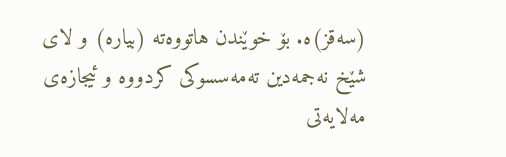(سەقز)ە. بۆ خوێندن هاتووەتە (بیارە) و لای شێخ نەجمەدین تەمەسسوکی کردووە و ئیجازەی مەلایەتی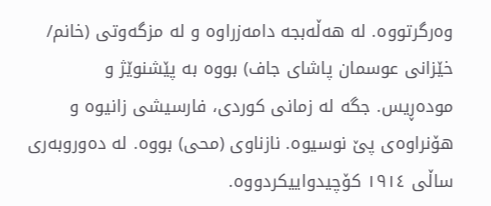وەرگرتووە. لە هەڵەبجە دامەزراوە و لە مزگەوتی (خانم/ خێزانی عوسمان پاشای جاف) بووە بە پێشنوێژ و مودەڕیس. جگە لە زمانی کوردی، فارسیشی زانیوە و هۆنراوەی پێ نوسیوە. نازناوی (محی) بووە. لە دەوروبەری ساڵی ١٩١٤ کۆچیدواییکردووە.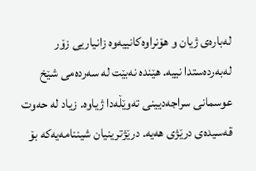لەبارەی ژیان و هۆنراوەکانییەوە زانیاریی زۆر لەبەردەستدا نییە. هێندە نەبێت لە سەردەمی شێخ عوسمانی سراجەدیینی تەوێڵەدا ژیاوە. زیاد لە حەوت قەسیدەی درێژی هەیە. درێژترینیان شیننامەیەکە بۆ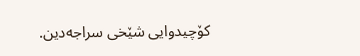کۆچیدوایی شێخی سراجەدین.